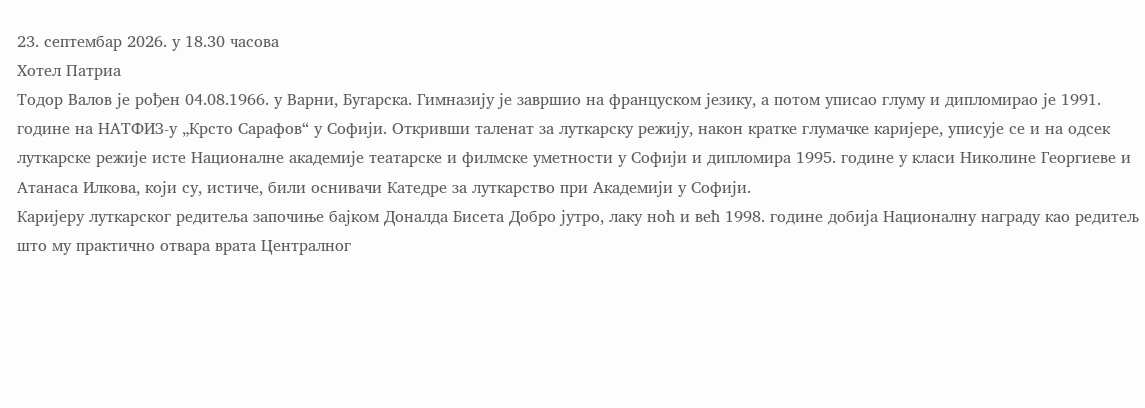23. септембар 2026. у 18.30 часова
Хотел Патриа
Тодор Валов је рођен 04.08.1966. у Варни, Бугарска. Гимназију је завршио на француском језику, а потом уписао глуму и дипломирао је 1991. године на НАТФИЗ-у „Крсто Сарафов“ у Софији. Откривши таленат за луткарску режију, након кратке глумачке каријере, уписује се и на одсек луткарске режије исте Националне aкадемије театарске и филмске уметности у Софији и дипломира 1995. године у класи Николине Георгиеве и Атанаса Илкова, који су, истиче, били оснивачи Катедре за луткарство при Академији у Софији.
Каријеру луткарског редитеља започиње бајком Доналда Бисета Добро јутро, лаку ноћ и већ 1998. године добија Националну награду као редитељ што му практично отвара врата Централног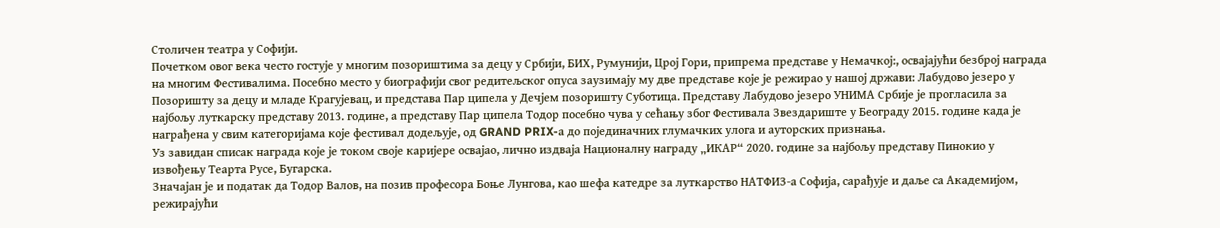Столичен театра у Софији.
Почетком овог века често гостује у многим позориштима за децу у Србији, БИХ, Румунији, Црој Гори, припрема представе у Немачкој:, освајајући безброј награда на многим Фестивалима. Посебно место у биографији свог редитељског опуса заузимају му две представе које је режирао у нашој држави: Лабудово језеро у Позоришту за децу и младе Крагујевац, и представа Пар ципела у Дечјем позоришту Суботица. Представу Лабудово језеро УНИМА Србије је прогласила за најбољу луткарску представу 2013. године, а представу Пар ципела Тодор посебно чува у сећању због Фестивала Звездариште у Београду 2015. године када је награђена у свим категоријама које фестивал додељује, од GRAND PRIX-а до појединачних глумачких улога и ауторских признања.
Уз завидан списак награда које је током своје каријере освајао, лично издваја Националну награду „ИКАР“ 2020. године за најбољу представу Пинокио у извођењу Теарта Русе, Бугарска.
Значајан је и податак да Тодор Валов, на позив професора Боње Лунгова, као шефа катедре за луткарство НАТФИЗ-а Софија, сарађује и даље са Академијом, режирајући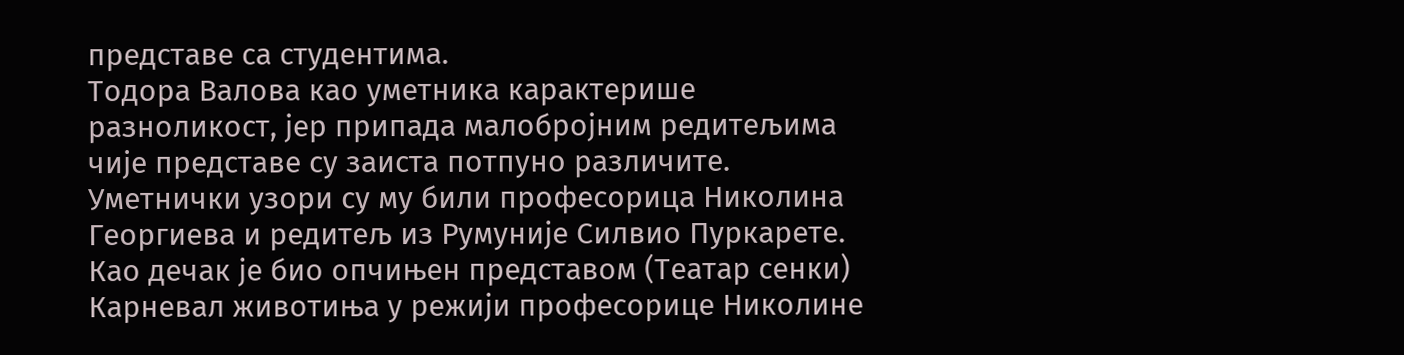представе са студентима.
Тодора Валова као уметника карактерише разноликост, јер припада малобројним редитељима чије представе су заиста потпуно различите. Уметнички узори су му били професорица Николина Георгиева и редитељ из Румуније Силвио Пуркарете. Као дечак је био опчињен представом (Театар сенки) Карневал животиња у режији професорице Николине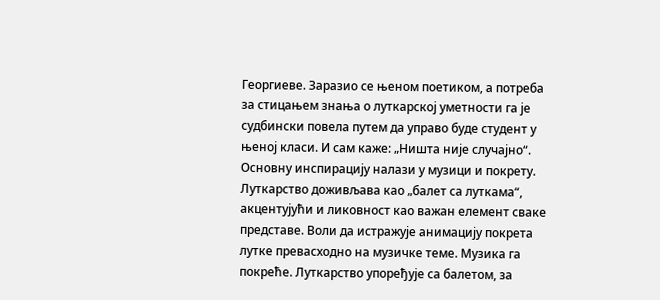Георгиеве. Заразио се њеном поетиком, а потреба за стицањем знања о луткарској уметности га је судбински повела путем да управо буде студент у њеној класи. И сам каже: „Ништа није случајно“.
Основну инспирацију налази у музици и покрету. Луткарство доживљава као „балет са луткама“, акцентујући и ликовност као важан елемент сваке представе. Воли да истражује анимацију покрета лутке превасходно на музичке теме. Музика га покреће. Луткарство упоређује са балетом, за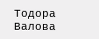Тодора Валова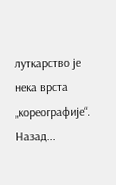луткарство је нека врста „кореографије“.
Назад...